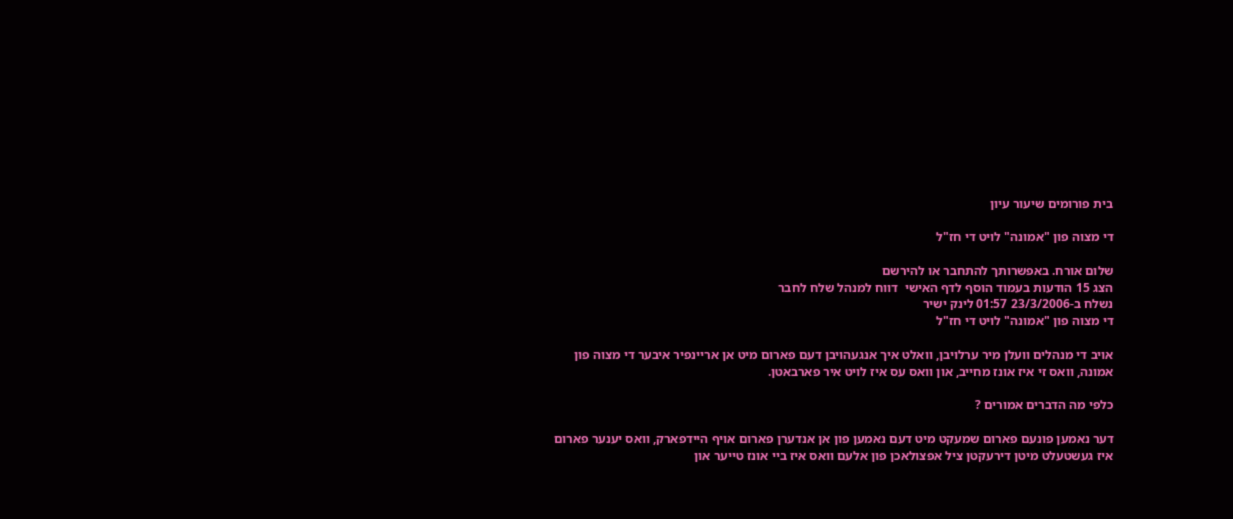בית פורומים שיעור עיון

די מצוה פון "אמונה" לויט די חז"ל

שלום אורח. באפשרותך להתחבר או להירשם
הצג 15 הודעות בעמוד הוסף לדף האישי  דווח למנהל שלח לחבר
נשלח ב-23/3/2006 01:57 לינק ישיר
די מצוה פון "אמונה" לויט די חז"ל

אויב די מנהלים וועלן מיר ערלויבן, וואלט איך אנגעהויבן דעם פארום מיט אן אריינפיר איבער די מצוה פון אמונה, וואס זי איז אונז מחייב, און וואס עס איז לויט איר פארבאטן.

כלפי מה הדברים אמורים ?

דער נאמען פונעם פארום שמעקט מיט דעם נאמען פון אן אנדערן פארום אויף היידפארק, וואס יענער פארום איז געשטעלט מיטן דירעקטן ציל אפצולאכן פון אלעם וואס איז ביי אונז טייער און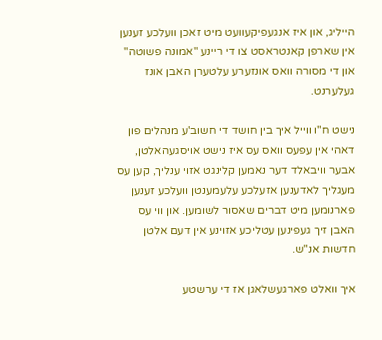הייליג, און איז אנגעפיקעוועט מיט זאכן וועלכע זענען אין שארפן קאנטראסט צו די ריינע "אמונה פשוטה" און די מסורה וואס אונזערע עלטערן האבן אונז געלערנט.

נישט ח"ו ווייל איך בין חושד די חשוב'ע מנהלים פון דאהי אין עפעס וואס עס איז נישט אויסגעהאלטן, אבער וויבאלד דער נאמען קלינגט אזוי ענליך, קען עס מעגליך לאדענען אזעלכע עלעמענטן וועלכע זענען פארנומען מיט דברים שאסור לשומען. און ווי עס האבן זיך געפינען עטליכע אזוינע אין דעם אלטן חדשות אנ"ש.

איך וואלט פארגעשלאגן אז די ערשטע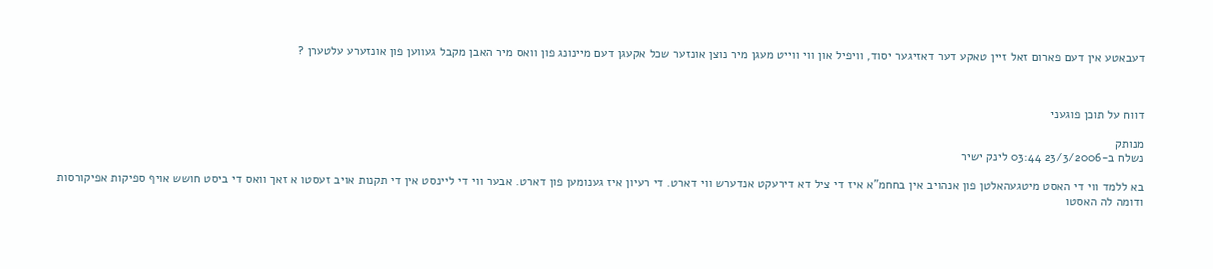דעבאטע אין דעם פארום זאל זיין טאקע דער דאזיגער יסוד, וויפיל און ווי ווייט מעגן מיר נוצן אונזער שכל אקעגן דעם מיינונג פון וואס מיר האבן מקבל געווען פון אונזערע עלטערן ?



דווח על תוכן פוגעני

מנותק
נשלח ב-23/3/2006 03:44 לינק ישיר

בא ללמד ווי די האסט מיטגעהאלטן פון אנהויב אין בחחמ"א איז די ציל דא דירעקט אנדערש ווי דארט. די רעיון איז גענומען פון דארט. אבער ווי די ליינסט אין די תקנות אויב זעסטו א זאך וואס די ביסט חושש אויף ספיקות אפיקורסות ודומה לה האסטו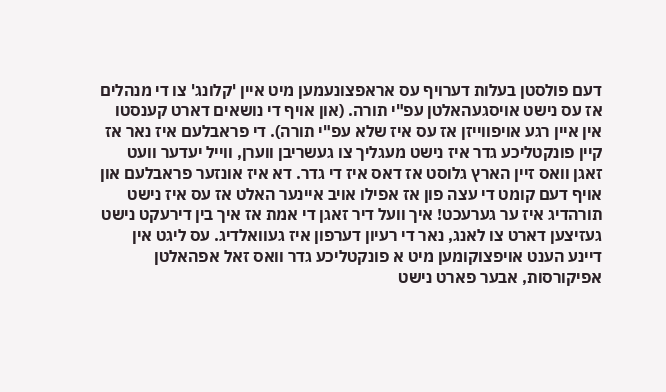דעם פולסטן בעלות דערויף עס אראפצונעמען מיט איין 'קלונג' צו די מנהלים אז עס נישט אויסגעהאלטן עפ"י תורה. (און אויף די נושאים דארט קענסטו אין איין רגע אויפווייזן אז עס איז שלא עפ"י תורה). די פראבלעם איז נאר אז קיין פונקטליכע גדר איז נישט מעגליך צו געשריבן ווערן, ווייל יעדער וועט זאגן וואס זיין הארץ גלוסט אז דאס איז די גדר. דא איז אונזער פראבלעם און אויף דעם קומט די עצה פון אז אפילו אויב איינער האלט אז עס איז נישט תורהדיג איז ער גערעכט! איך וועל דיר זאגן די אמת אז איך בין דירעקט נישט געזיצען דארט צו לאנג, נאר די רעיון דערפון איז געוואלדיג. עס ליגט אין דיינע הענט אויפצוקומען מיט א פונקטליכע גדר וואס זאל אפהאלטן אפיקורסות, אבער פארט נישט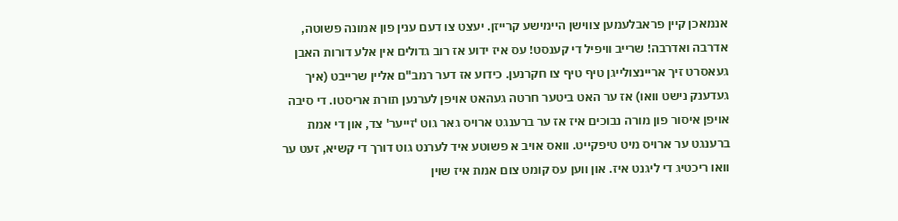אנמאכן קיין פראבלעמען צווישן היימישע קרייזן. יעצט צו דעם ענין פון אמונה פשוטה, אדרבה ואדרבה! שרייב וויפיל די קענסט! עס איז ידוע אז רוב גדולים אין אלע דורות האבן געאסרט זיך אריינצולייגן טיף טיף צו חקרנען. כידוע אז דער רמב"ם אליין שרייבט (איך געדענק נישט וואו) אז ער האט ביטער חרטה געהאט אויפן לערנען תורת אריסטו. די סיבה אויפן איסור פון מורה נבוכים איז אז ער ברענגט ארויס גאר גוט 'זייער' צד, און די אמת ברענגט ער ארויס מיט טיפקייט. וואס אויב א פשוטע איד לערנט גוט דורך די קשיא, זעט ער וואו ריכטיג די ליגנט איז. און ווען עס קומט צום אמת איז שוין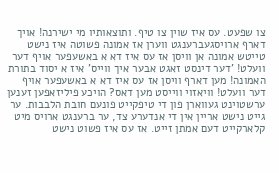צו שפעט. עס איז שוין צו טיף. ותוצאותיו מי ישירנה! אויך דארף ארויסגעברענגט ווערן אז אמונה פשוטה איז נישט טייטש אמונה אן וויסן אז עס איז דא א באשעפער אויף דער וועלט! 'דער דינסט זאגט אבער איך ווייס' איז א יסוד בתורת האמונה! מען דארף וויסן אז עס איז דא א באשעפער אויף דער וועלט! וויאזוי ווייסט מען דאס? הויכע פיליזאפען זענען ערשטוינט געווארן פון די טיפקייט פונעם חובת הלבבות. ער גייט נישט אריין אין די אנדערע צד, ער ברענגט ארויס מיט קלארקייט דעם אמתן זייט. אז עס איז פשוט נישט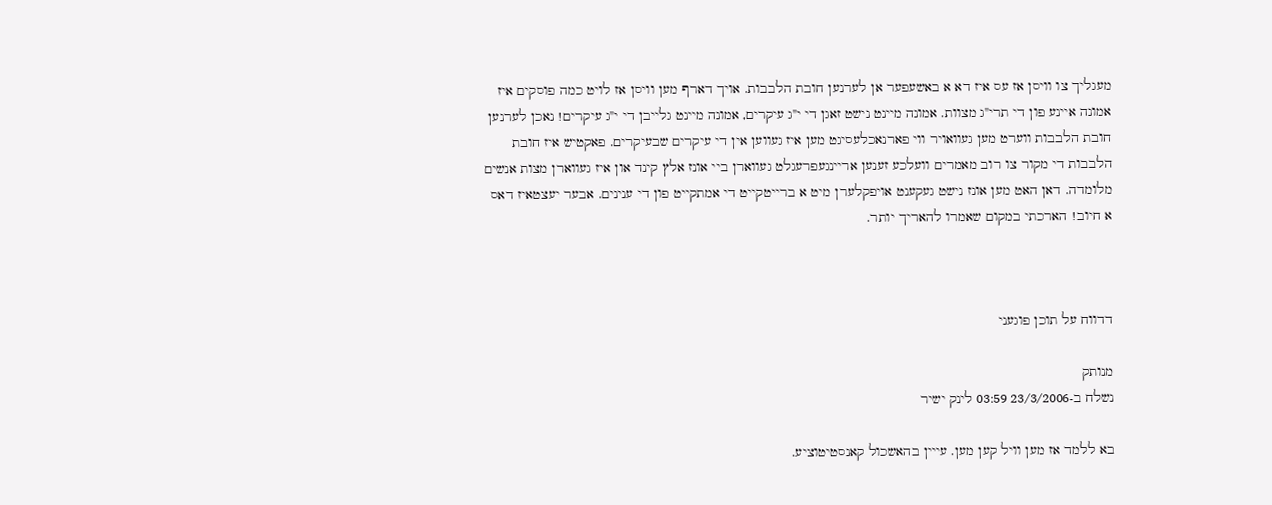מעגליך צו וויסן אז עס איז דא א באשעפער אן לערנען חובת הלבבות. אויך דארף מען וויסן אז לויט כמה פוסקים איז אמונה איינע פון די תרי"ג מצוות. אמונה מיינט נישט זאגן די י"ג עיקרים, אמונה מיינט גלייבן די י"ג עיקרים! נאכן לערנען חובת הלבבות ווערט מען געוואויר ווי פארנאכלעסיגט מען איז געווען אין די עיקרים שבעיקרים. פאקטיש איז חובת הלבבות די מקור צו רוב מאמרים וועלכע זענען אריינגעפרעגלט געווארן ביי אונז אלץ קינד און איז געווארן מצות אנשים מלומדה. דאן האט מען אונז נישט געקענט אויפקלערן מיט א ברייטקייט די אמתקייט פון די ענינים. אבער יעצטאיז דאס א חיוב! הארכתי במקום שאמרו להאריך יותר.



דדווח על תוכן פוגעני

מנותק
נשלח ב-23/3/2006 03:59 לינק ישיר

בא ללמד אז מען וויל קען מען. עייין בהאשכול קאנסטיטוציע.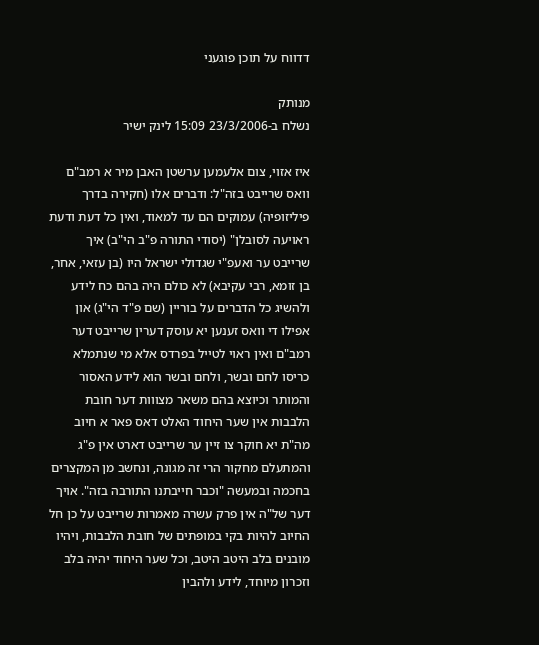דדווח על תוכן פוגעני

מנותק
נשלח ב-23/3/2006 15:09 לינק ישיר

איז אזוי, צום אלעמען ערשטן האבן מיר א רמב"ם וואס שרייבט בזה"ל: ודברים אלו (חקירה בדרך פיליזופיה) עמוקים הם עד למאוד, ואין כל דעת ודעת ראויעה לסובלן" (יסודי התורה פ"ב הי"ב) איך שרייבט ער ואעפ"י שגדולי ישראל היו (בן עזאי, אחר, בן זומא, רבי עקיבא) לא כולם היה בהם כח לידע ולהשיג כל הדברים על בוריין (שם פ"ד הי"ג) און אפילו די וואס זענען יא עוסק דערין שרייבט דער רמב"ם ואין ראוי לטייל בפרדס אלא מי שנתמלא כריסו לחם ובשר, ולחם ובשר הוא לידע האסור והמותר וכיוצא בהם משאר מצווות דער חובת הלבבות אין שער היחוד האלט דאס פאר א חיוב מה"ת יא חוקר צו זיין ער שרייבט דארט אין פ"ג והמתעלם מחקור הרי זה מגונה, ונחשב מן המקצרים בחכמה ובמעשה "וכבר חייבתנו התורבה בזה". אויך דער של"ה אין פרק עשרה מאמרות שרייבט על כן חל החיוב להיות בקי במופתים של חובת הלבבות, ויהיו מובנים בלב היטב היטב, וכל שער היחוד יהיה בלב וזכרון מיוחד, לידע ולהבין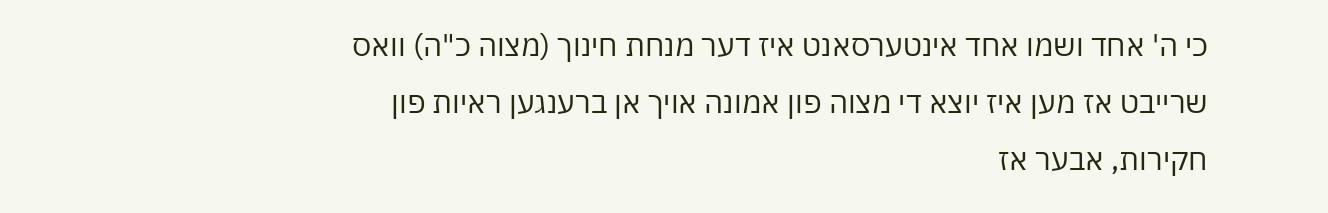כי ה' אחד ושמו אחד אינטערסאנט איז דער מנחת חינוך (מצוה כ"ה) וואס שרייבט אז מען איז יוצא די מצוה פון אמונה אויך אן ברענגען ראיות פון חקירות, אבער אז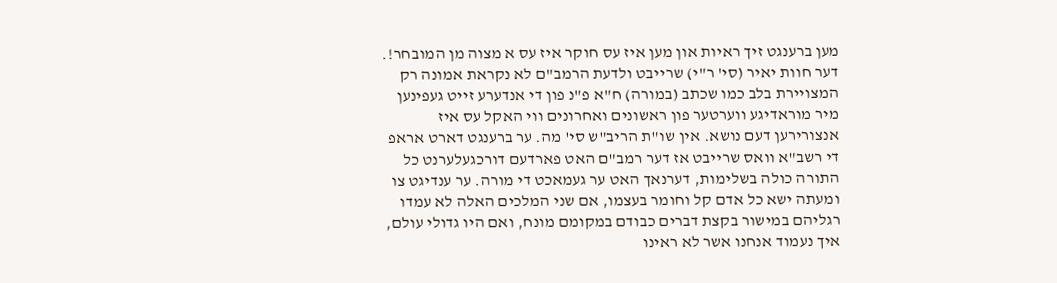מען ברענגט זיך ראיות און מען איז עס חוקר איז עס א מצוה מן המובחר!. דער חוות יאיר (סי' ר"י) שרייבט ולדעת הרמב"ם לא נקראת אמונה רק המצויירת בלב כמו שכתב (במורה) ח"א פ"נ פון די אנדערע זייט געפינען מיר מוראדיגע ווערטער פון ראשונים ואחרונים ווי האקל עס איז אנצורירען דעם נושא. אין שו"ת הריב"ש סי' מה. ער ברענגט דארט אראפ די רשב"א וואס שרייבט אז דער רמב"ם האט פארדעם דורכגעלערנט כל התורה כולה בשלימות, דערנאך האט ער געמאכט די מורה. ער ענדיגט צו ומעתה ישא כל אדם קל וחומר בעצמו, אם שני המלכים האלה לא עמדו רגליהם במישור בקצת דברים כבודם במקומם מונח, ואם היו גדולי עולם, איך נעמוד אנחנו אשר לא ראינו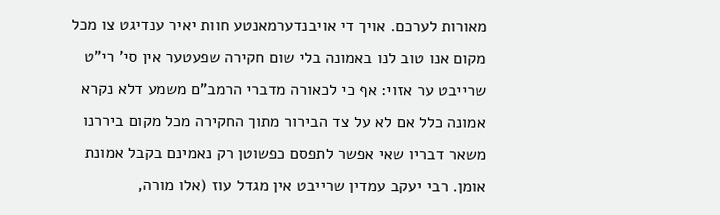מאורות לערכם. אויך די אויבנדערמאנטע חוות יאיר ענדיגט צו מכל מקום אנו טוב לנו באמונה בלי שום חקירה שפעטער אין סי' רי"ט שרייבט ער אזוי: אף כי לכאורה מדברי הרמב"ם משמע דלא נקרא אמונה כלל אם לא על צד הבירור מתוך החקירה מכל מקום ביררנו משאר דבריו שאי אפשר לתפסם כפשוטן רק נאמינם בקבל אמונת אומן. רבי יעקב עמדין שרייבט אין מגדל עוז (אלו מורה,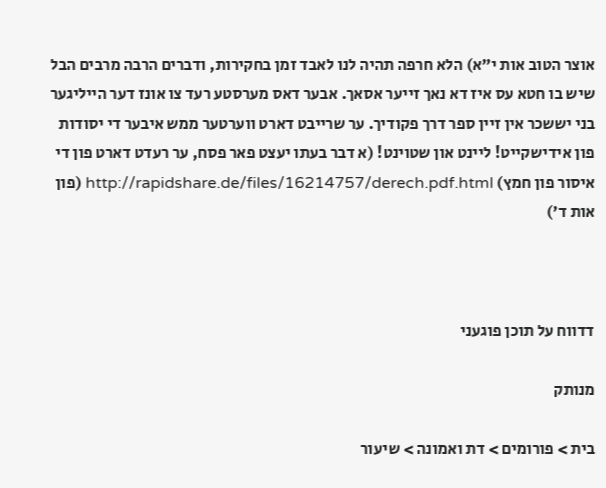אוצר הטוב אות י"א) הלא חרפה תהיה לנו לאבד זמן בחקירות, ודברים הרבה מרבים הבל שיש בו חטא עס איז דא נאך זייער אסאך. אבער דאס מערסטע רעד צו אונז דער הייליגער בני יששכר אין זיין ספר דרך פקודיך. ער שרייבט דארט ווערטער ממש איבער די יסודות פון אידישקייט! ליינט און שטוינט! (א דבר בעתו יעצט פאר פסח, ער רעדט דארט פון די איסור פון חמץ) http://rapidshare.de/files/16214757/derech.pdf.html (פון אות ד')



דדווח על תוכן פוגעני

מנותק

בית > פורומים > דת ואמונה > שיעור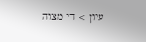עיון > די מצוה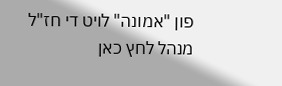פון "אמונה" לויט די חז"ל
מנהל לחץ כאן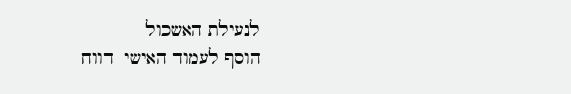לנעילת האשכול
הוסף לעמוד האישי  דווח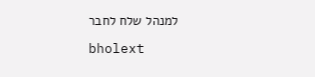למנהל שלח לחבר

bholext